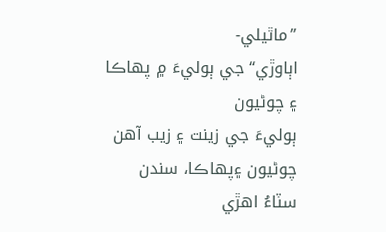”ماٿيلي-
اٻاوڙي“ جي ٻوليءَ ۾ پهاڪا
۽ چوڻيون
ٻوليءَ جي زينت ۽ زيب آهن چوڻيون ۽پهاڪا، سندن
سٽاءُ اهڙي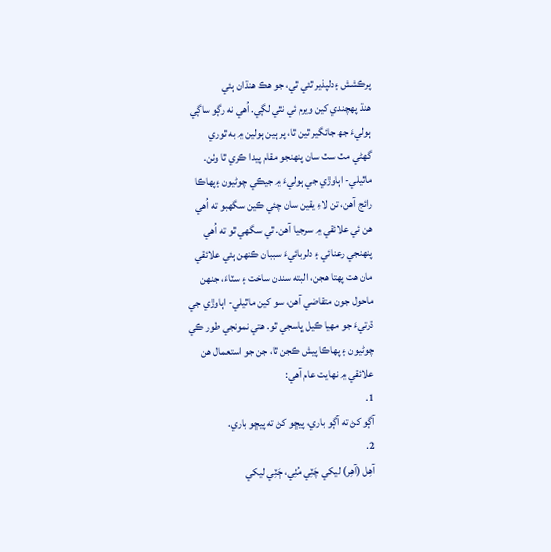پرڪشش ۽دلپذير ٿئي ٿي، جو هڪ هنڌان ٻئي
هنڌ پهچندي کين ويرم ئي نٿي لڳي. اُهي نه رڳو ساڳي
ٻوليءَ جھ جائگير ٿين ٿا، پر ٻين ٻولين ۾ به ٿوري
گهڻي مٽ سٽ سان پنهنجو مقام پيدا ڪري ٿا وٺن.
ماٿيلي- اٻاوڙي جي ٻوليءَ ۾ جيڪي چوڻيون ۽پهاڪا
رائج آهن، تن لاءِ يقين سان چئي ڪين سگهبو ته اُهي
هن ئي علائقي ۾ سرجيا آهن. ٿي سگهي ٿو ته اُهي
پنهنجي رعنائي ۽ دلربائيءَ سببان ڪنهن ٻئي علائقي
مان هت پهتا هجن، البته سندن ساخت ۽ سٽاءَ، جنهن
ماحول جون متقاضي آهن، سو کين ماٿيلي- اٻاوڙي جي
ڌرتيءَ جو مهيا ڪيل ڀاسجي ٿو. هتي نمونجي طور ڪي
چوڻيون ۽ پهاڪا پيش ڪجن ٿا، جن جو استعمال هن
علائقي ۾ نهايت عام آهي:
1.
آڳو کڻ ته آڳو باري، پيڇو کڻ ته پيڇو باري.
2.
آهِل (آهِر) ليکي چَٽِي مُٺِي، ڄَٽِي ليکي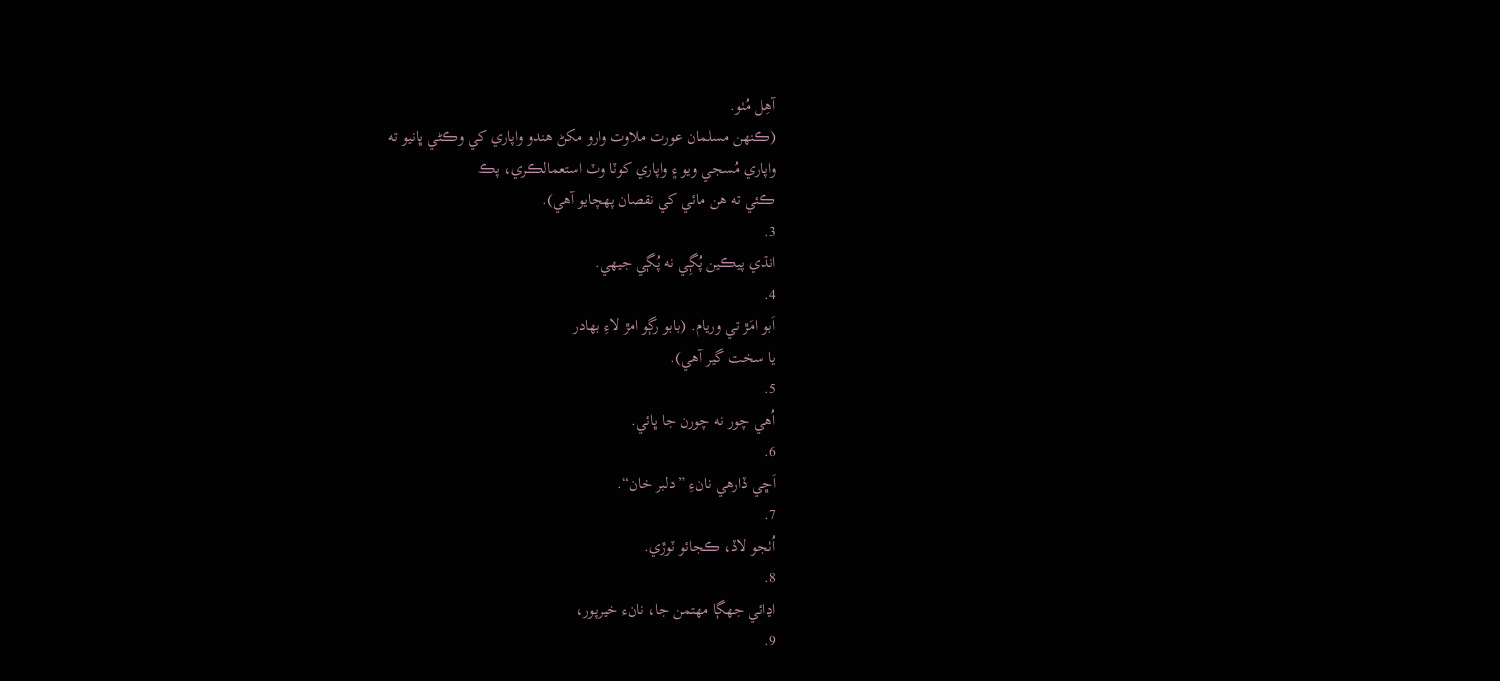آهِل مُٺو.
(ڪنهن مسلمان عورت ملاوت وارو مکڻ هندو واپاري کي وڪڻي ڀانيو ته
واپاري مُسجي ويو ۽ واپاري کوٽا وٽ استعمالڪري، پڪ
ڪئي ته هن مائي کي نقصان پهچايو آهي).
3.
انڌي پيڪين پُڳِي نه پُڳي جيهي.
4.
اَبو امَڙ تي وريام. (بابو رڳو امڙ لاءِ بهادر
يا سخت گير آهي).
5.
اُهي چور نه چورن جا ڀائي.
6.
اَڇي ڏارهي نانءِ ”دلبر خان“.
7.
اُٺجو لاڏ، ڪجائو ٽوڙي.
8.
اڍائي جهڳا مهتمن جا، نانء خيرپور،
9.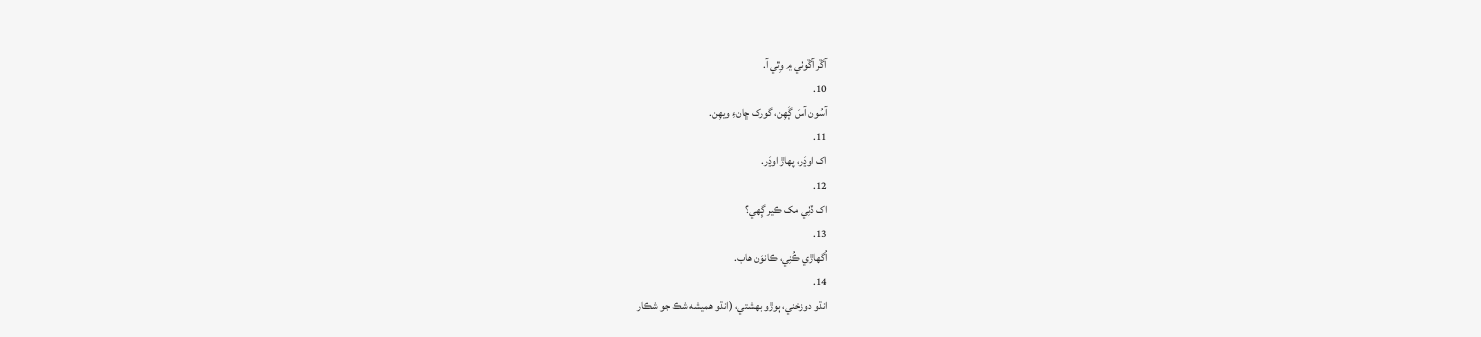آڱر آڱوٺي ۾ وِٿي آ.
10.
آسُون آسَ ڳَهِن، گورک ڇانءِ ويهِن.
11.
اک اوڍَر، پهاڙ اوڍَر.
12.
اک ڏٺِي مک ڪير ڳِهي؟
13.
اُگهاڙي ڪُنِي، ڪانوَن هاب.
14.
انڌو دوزخني، ٻوڙو بهشتي، (انڌو هميشه شڪ جو شڪار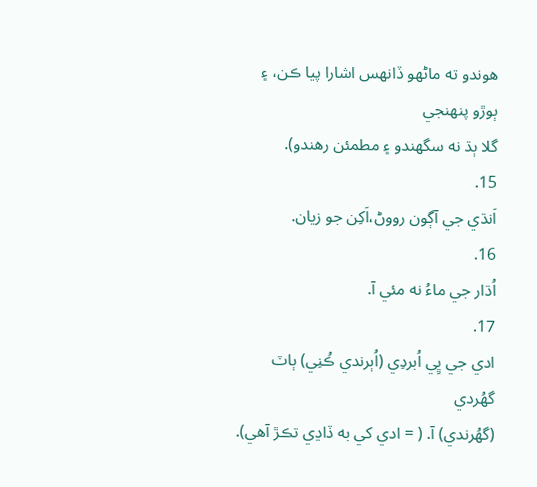هوندو ته ماڻهو ڏانهس اشارا پيا ڪن، ۽ ٻوڙو پنهنجي
گلا ٻڌ نه سگهندو ۽ مطمئن رهندو).
15.
اَنڌي جي آڳون رووڻ،اَکِن جو زيان.
16.
اُڌار جي ماءُ نه مئي آ.
17.
ادي جي ڀِي اُبردِي (اُٻرندي ڪُنِي) ٻاٽ گهُردي
(گهُرندي) آ. ( = ادي کي به ڏاڍي تڪڙ آهي).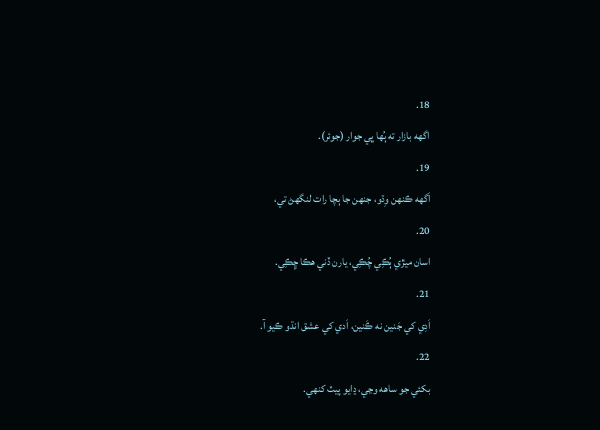18.
اگهه بازار ته ٻُها ڀي جوار (جوئر).
19.
اَگهه ڪنهن وِڌو، جنهن جا ٻچا رات لنگهڻ تي،
20.
اسان ميڙي ٻُڪِي چُڪِي، يارن ڏني هڪا ڇِڪِي.
21.
اَدِي کي جَنين نه ڪَنين، اَدي کي عشق انڌو ڪيو آ.
22.
بکئي جو ساهه وڃي، ڍايو پيٽ کنهي.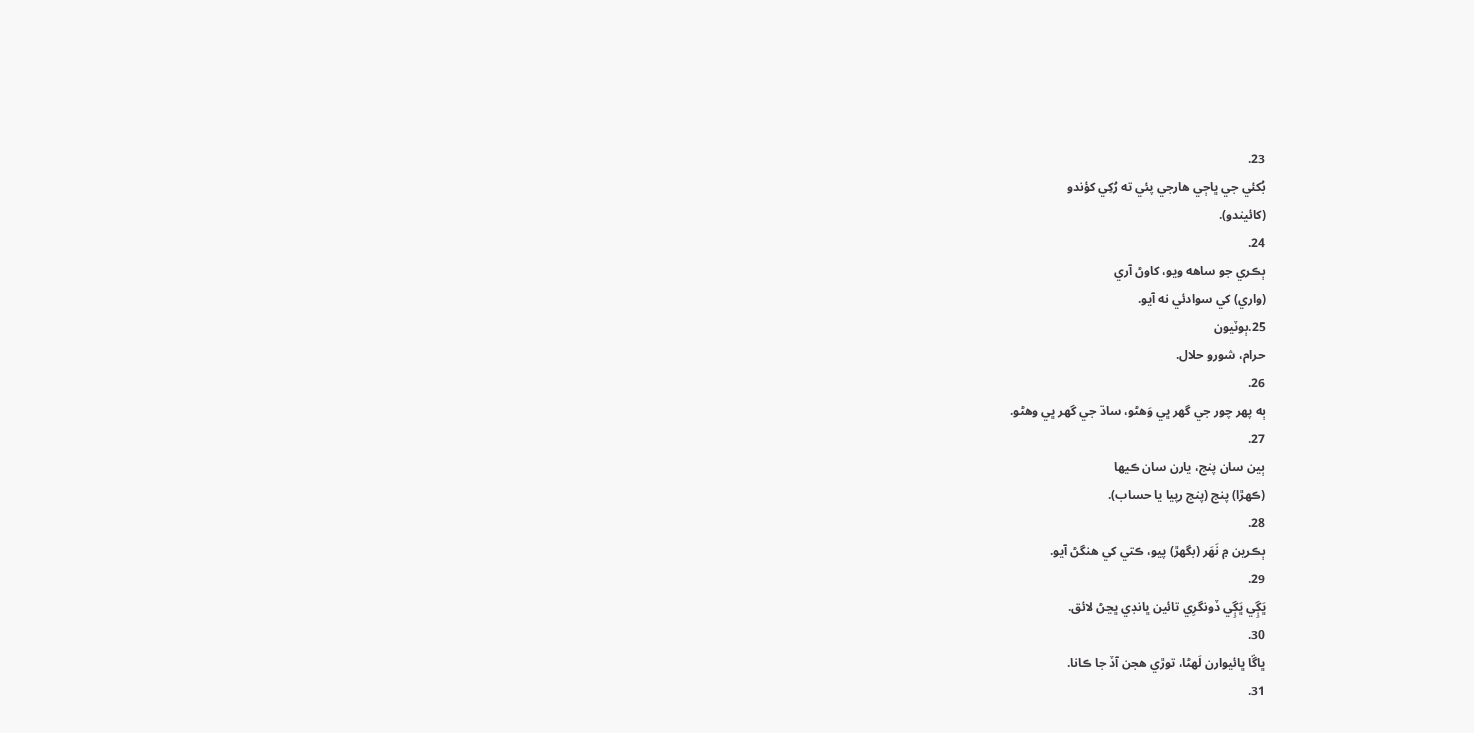23.
بُکئي جي ڀاڄي هارجي پئي ته رُکِي کؤندو
(کائيندو).
24.
ٻڪري جو ساهه ويو، کاوڻ آري
(واري) کي سوادئي نه آيو.
25.ٻوٽيون
حرام، شورو حلال.
26.
ٻه پهر چور جي گهر ڀي وَهڻو، ساڌ جي گهر ڀي وهڻو.
27.
ٻين سان پنج، يارن سان ڪيها
(ڪهڙا) پنج (پنج رپيا يا حساب).
28.
ٻڪرين ۾ نَهَر (بگهڙ) پيو، ڪتي کي هنگڻ آيو.
29.
ڀَڳِي ڀَڳِي ڏونگرِي تائين ڀانڊي ڀڃڻ لائق.
30.
ڀاڱا ڀائيوارن لَهڻا، توڙي هجن آڏ جا ڪانا.
31.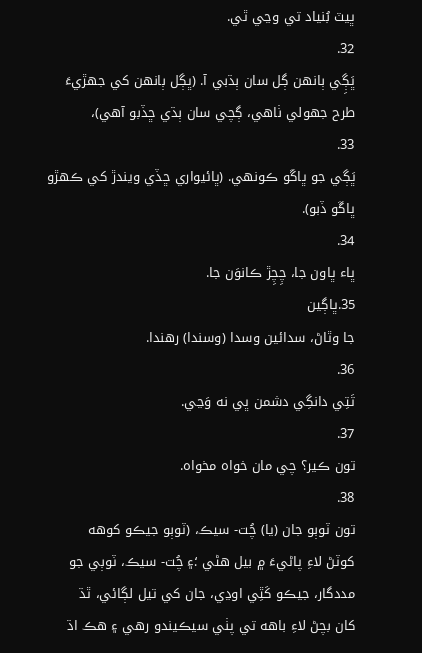ڀيٽ بُنياد تي وڃي ٿي.
32.
ڀَڳِي ٻانهن ڳل سان ٻڌبي آ. (ڀڳل ٻانهن کي جهڙيءَ
طرح جهولي ٺاهي، ڳچي سان ٻڌي ڇڏبو آهي)،
33.
ڀَڳي جو ڀاڱو ڪونهي. (ڀائيواري ڇڏي ويندڙ کي ڪهڙو
ڀاڱو ڏبو).
34.
ڀاء ڀاون جا، چِچِڙ ڪانوَن جا.
35.ڀاڳين
جا وٿاڻ، سدائين وسدا (وسندا) رهندا.
36.
تَتِي دانگِي دشمن ڀي نه وَڃي.
37.
تون ڪير؟ چي مان خواه مخواه.
38.
تون ٽوٻو جان (يا) چُت- سيڪ، (ٽوٻو جيڪو کوهه
کوٽڻ لاءِ پاڻيءَ ۾ بيل هڻي ؛۽ چُت- سيڪ، ٽوٻي جو
مددگار، جيڪو کَٿِي اوڍي، جان کي تيل لڳائي، ٿڌ
کان بچڻ لاءِ باهه تي پٺي سيڪيندو رهي ۽ هڪ اڌ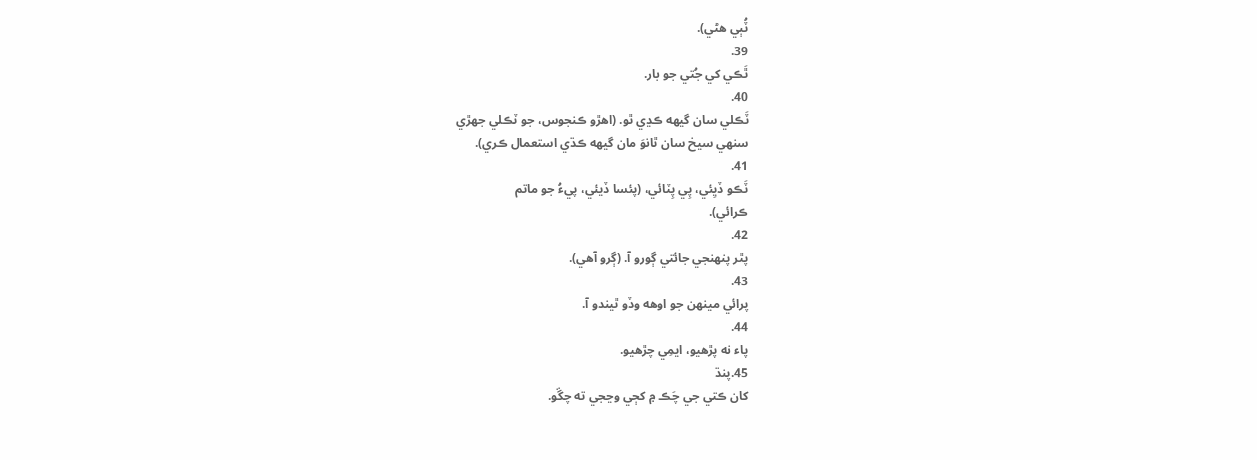ٽُٻي هڻي).
39.
ٿَڪي کي جُتي جو بار.
40.
ٽَڪلي سان گيهه ڪڍي ٿو. (اهڙو ڪنجوس، جو ٽڪلي جهڙي
سنهي سيخ سان ٿانوَ مان گيهه ڪڌي استعمال ڪري).
41.
ٽَڪو ڏيِئي، پِي پِٽائي، (پئسا ڏيئي، پيءُ جو ماتم
ڪرائي).
42.
پٿر پنهنجي جائتي ڳورو آ. (ڳرو آهي).
43.
پرائي مينهن جو اوهه وڏو ٿيندو آ.
44.
پاء نه پڙهيو، ايمِي چڙهيو.
45.پنڌ
کان ڪتي جي چَڪ ۾ کڄي وڃجي ته چڱو.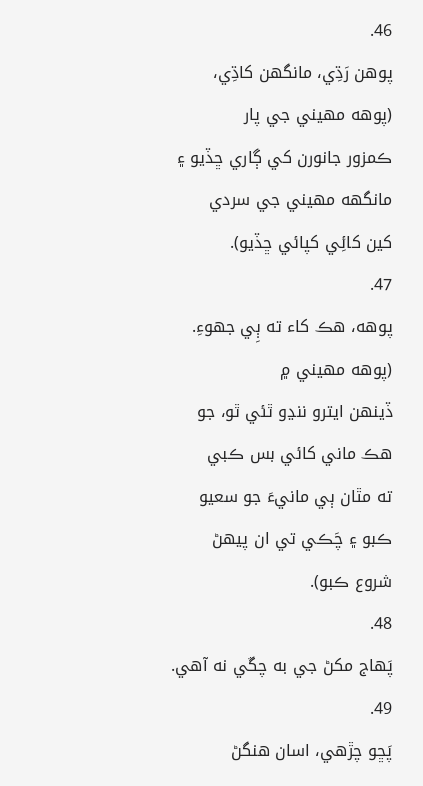46.
پوهن رَڌِي، مانگهن کاڌِي، (پوهه مهيني جي پار
ڪمزور جانورن کي ڳاري ڇڏيو ۽ مانگهه مهيني جي سردي
کين کائِي کپائي ڇڏيو).
47.
پوهه، هڪ کاء ته ٻِي جهوءِ. (پوهه مهيني ۾
ڏينهن ايترو ننڍو ٿئي ٿو، جو هڪ ماني کائي بس ڪبي
ته مٿان ٻي مانيءَ جو سعيو ڪبو ۽ چَڪي تي ان پيهڻ
شروع ڪبو).
48.
پَهاج مکڻ جي به چڱي نه آهي.
49.
پَڇو چڙهي، اسان هنگڻ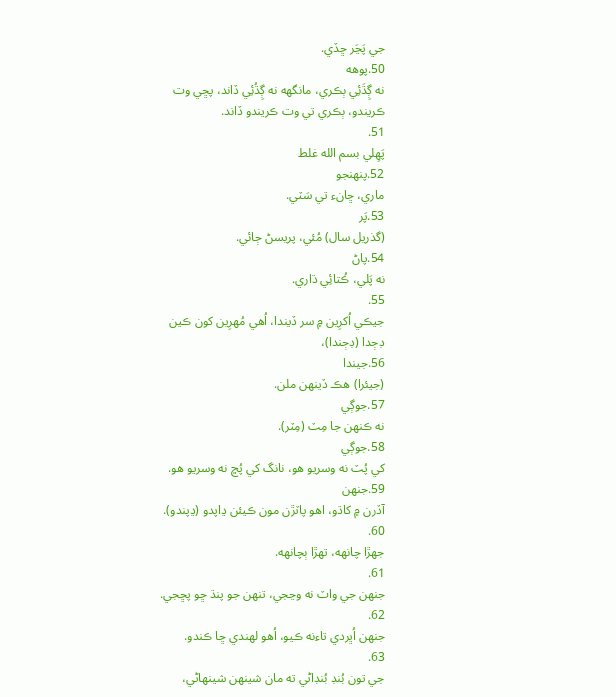جي پَڃَر ڇڏي.
50.پوهه
نه ڳِڌَئِي ٻڪري، مانگهه نه ڳِڌُئِي ڏاند، پڇي وت
ڪريندو، ٻڪري تي وت ڪريندو ڏاند.
51.
پَهِلي بسم الله غلط
52.پنهنجو
ماري، ڇانء تي سَٽي.
53.پَر
(گذريل سال) مُئي، پريسڻ ڄائي.
54.پاڻ
نه پَلي، ڪُتائِي ڌاري.
55.
جيڪي اُکرِين ۾ سر ڏيندا، اُهي مُهرِين کون ڪين
ڊڄدا (ڊڄندا)،
56.جيندا
(جيئرا) هڪ ڏينهن ملن.
57.جوڳي
نه ڪنهن جا مِٽ (مِٽر).
58.جوڳي
کي پُٽ نه وسريو هو، نانگ کي پُڇ نه وسريو هو.
59.جنهن
آڏرن ۾ کاڌو، اهو پاٽڙن مون ڪيئن ڍاپدو (ڍپندو).
60.
جهڙا چانهه، تهڙا ٻچانهه.
61.
جنهن جي واٽ نه وڃجي، تنهن جو پنڌ ڇو پڇجي.
62.
جنهن اُڀردي تاءنه ڪيو، اُهو لهندي ڇا ڪندو.
63.
جي تون بُنڊ بُنڊاڻي ته مان شينهن شينهاڻي،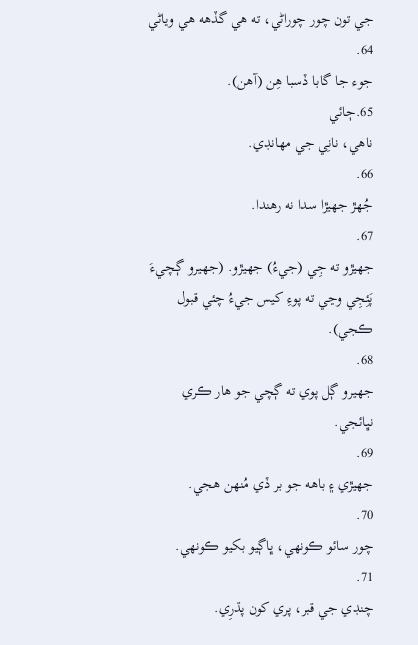جي تون چور چوراڻي، ته هي گڏهه هي وياڻي
64.
جوء جا گابا ڏسبا هِن (آهن).
65.ڄائي
ناهي، نانِي جي مهانڊي.
66.
جُهڙ جهيڙا سدا نه رهندا.
67.
جهيڙو ته جِي (جيءُ) جهيڙو. (جهيرو ڳچيءَ
پَئِجِي وڃي ته پوءِ کيس جيءُ چئي قبول ڪجي).
68.
جهيرو ڳل پوي ته ڳچي جو هار ڪري نڀائجي.
69.
جهيڙي ۽ باهه جو بر ڏي مُنهن هجي.
70.
چور سائو ڪونهي، ڀاڳيو بکيو ڪونهي.
71.
چنڊي جي قبر، پري کون پڌرِي.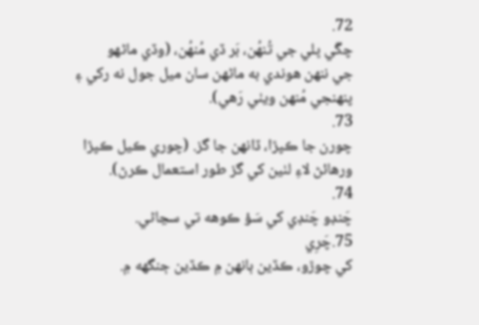72.
چڱي ڀلي جي تُنهُن، بَر ڏي مُنهُن، (وڏي ماڻهو
جي ننهن هوندي به ماڻهن سان ميل جول نه رکي ۽
پنهنجي مُنهن ويٺي رَهي).
73.
چورن جا ڪپڙا، ڏانهن جا گز. (چوري ڪيل ڪپڙا
ورهائڻ لاءِ لٺين کي گز طور استعمال ڪرڻ).
74.
چَنڊو چَنڊي کي سَؤ ڪوهه تي سڃاڻي.
75.چَرِي
کي چوڙو، ڪڏين ٻانهن ۾ ڪڏين ڄنگهه ۾.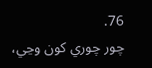76.
چور چوري کون وڃي،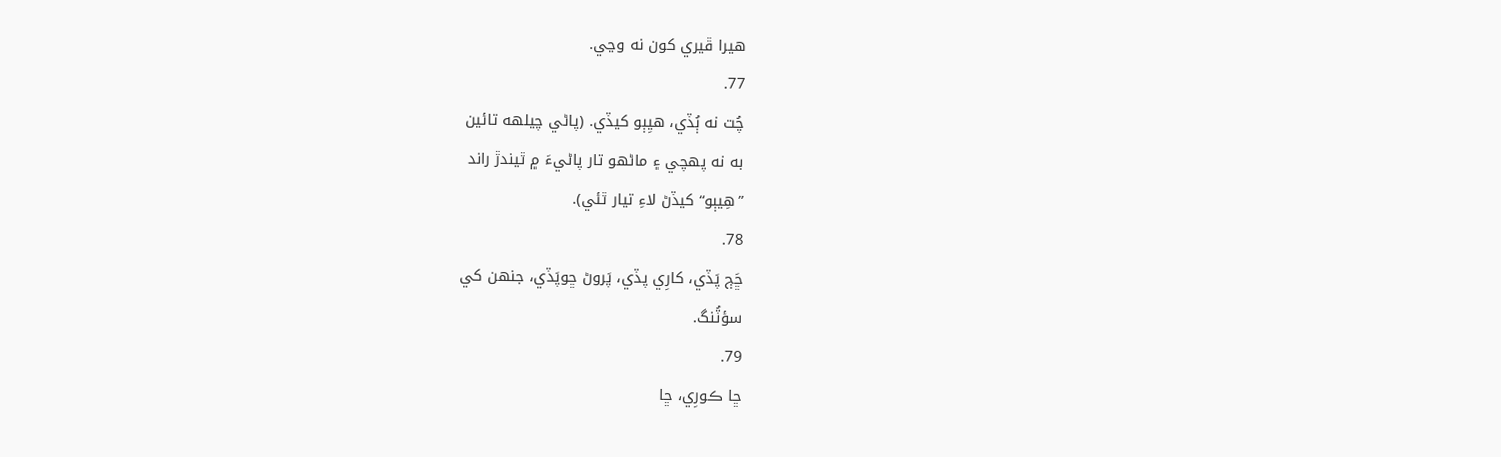هيرا ڦيري کون نه وڃي.
77.
چُت نه ٻُڏي، هيِٻو کيڏي. (پاڻي چيلهه تائين
به نه پهچي ۽ ماڻهو تار پاڻيءَ ۾ ٿيندڙ راند
”هِيٻو“ کيڏڻ لاءِ تيار ٿئي).
78.
ڇَڄ پَڏي، کارِي پڏي، پَروڻ ڇوپَڏي، جنهن کي
سؤٽُنگ.
79.
ڇا ڪورِي، ڇا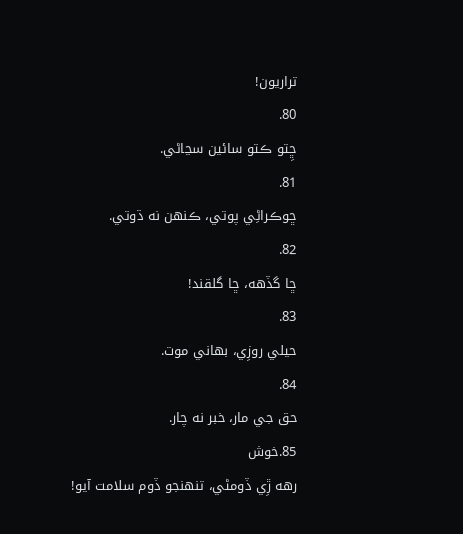تراريون!
80.
ڇِتو ڪتو سائين سڃاڻي.
81.
ڇوڪراڻِي پوتي، ڪنهن نه ڌوتي.
82.
ڇا گڏهه، ڇا گلقند!
83.
حيلي روزِي، بهاني موت.
84.
حق جي مار، خبر نه چار.
85.خوش
رهه ڙِي ڏومڻي، تنهنجو ڏوم سلامت آيو!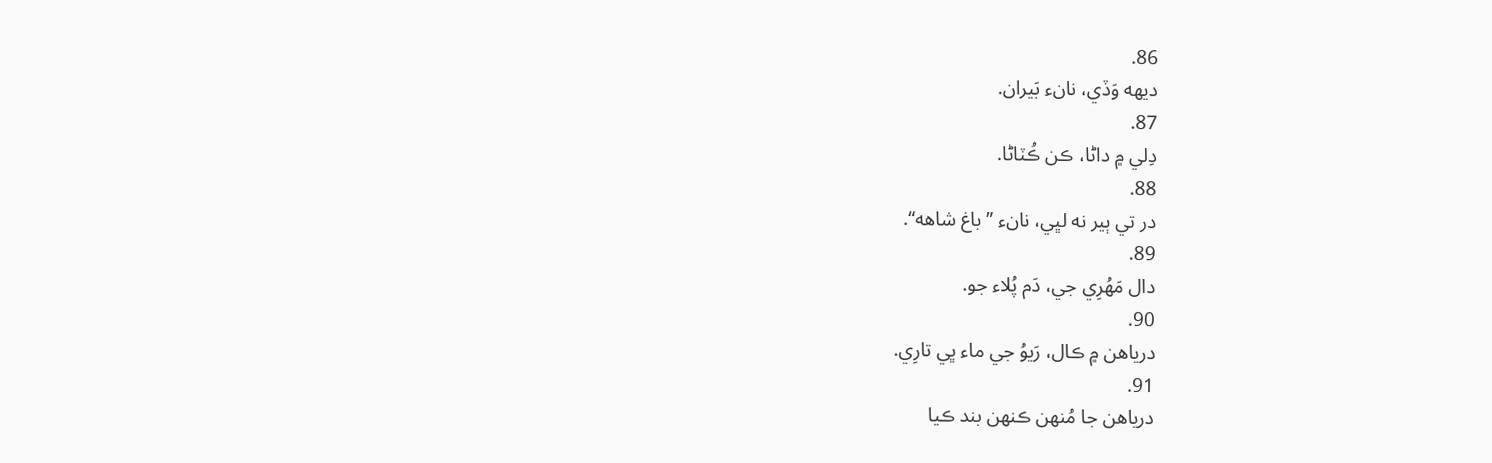86.
ديهه وَڏي، نانء بَيران.
87.
دِلي ۾ داڻا، ڪن ڪُٽاڻا.
88.
در تي ٻير نه لڀي، نانء ”باغ شاهه“.
89.
دال مَهُرِي جي، دَم پُلاء جو.
90.
درياهن ۾ ڪال، رَيوُ جي ماء ڀي تارِي.
91.
درياهن جا مُنهن ڪنهن بند ڪيا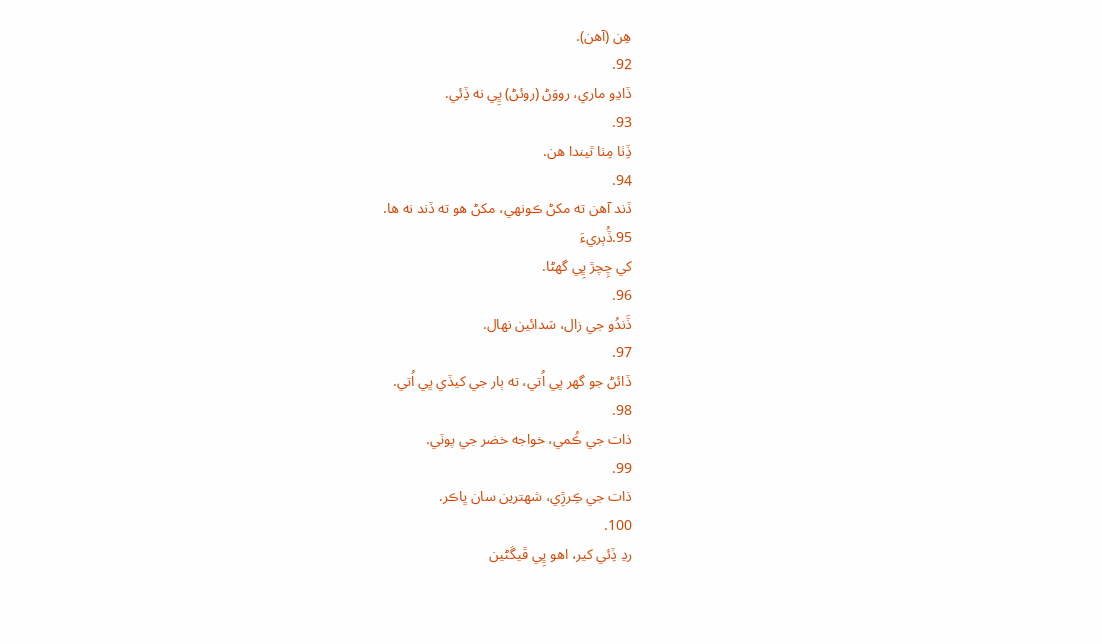هِن (آهن).
92.
ڏاڍو ماري، رووَڻ (روئڻ) ڀِي نه ڏِئي.
93.
ڏِٺا مِٺا ٿيندا هن.
94.
ڏند آهن ته مکڻ ڪونهي، مکڻ هو ته ڏند نه ها.
95.ڏُٻريءَ
کي چِچڙ ڀِي گهڻا.
96.
ڏَندُو جي زال، سَدائين نهال.
97.
ڏائڻ جو گهر ڀي اُتي، ته ٻار جي کيڏي ڀي اُتي.
98.
ذات جي ڪُمي، خواجه خضر جي پوٽي.
99.
ذات جي ڪِرڙِي، شهترين سان ڀاڪر.
100.
رڍ ڏِئي کير، اهو ڀِي ڦيڱڻين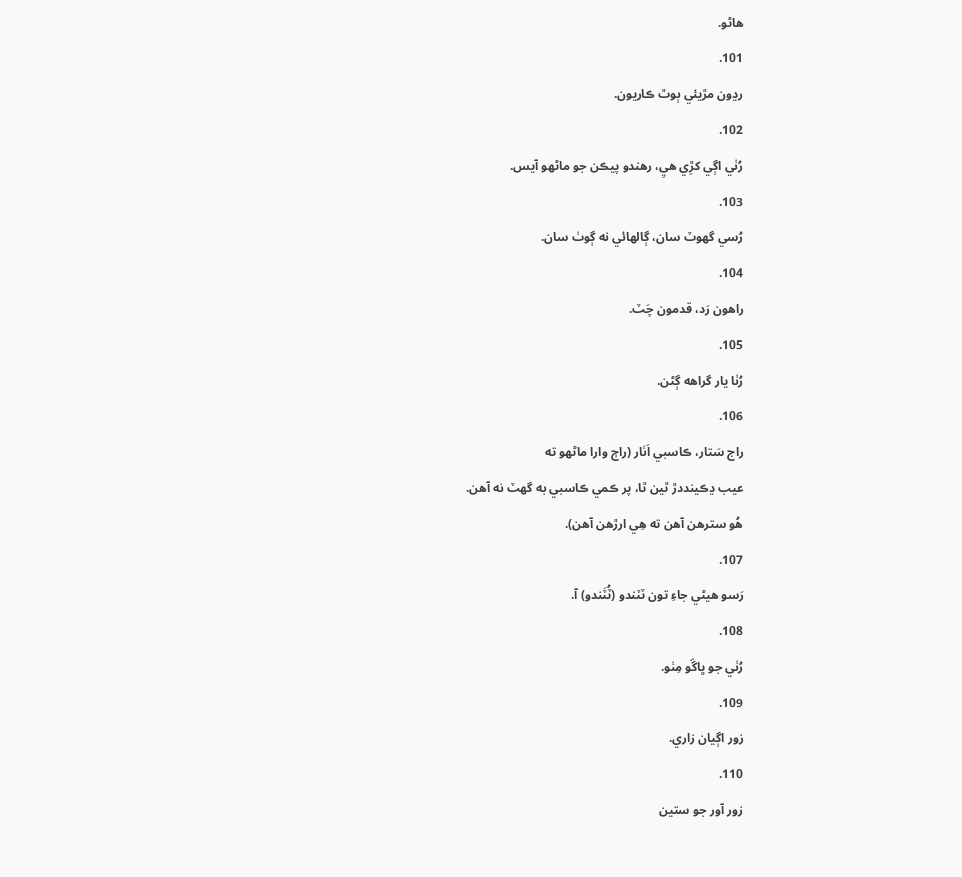هاڻو.
101.
رڍون مڙيئي ٻوٿ ڪاريون.
102.
رُٺي اڳي کڙِي هيِ، رهندو پيڪن جو ماڻهو آيس.
103.
رُسي گهوٽ سان، ڳالهائي نه ڳوٺ سان.
104.
راهون رَد، قدمون چَٽ.
105.
رُٺا يار گراهه ڳڻن.
106.
راج سَتار، ڪاسبي اَٺار (راڄ وارا ماڻهو ته
عيب ڍڪينددڙ ٿين ٿا، پر ڪمي ڪاسبي به گهٽ نه آهن.
هُو سترهن آهن ته هِي ارڙهن آهن).
107.
رَسو هيڻي جاءِ تون ٽٽندو (ٽُٽَندو) آ.
108.
رُٺي جو ڀاڱو مِٺو.
109.
زور اڳيان زاري.
110.
زور آور جو ستين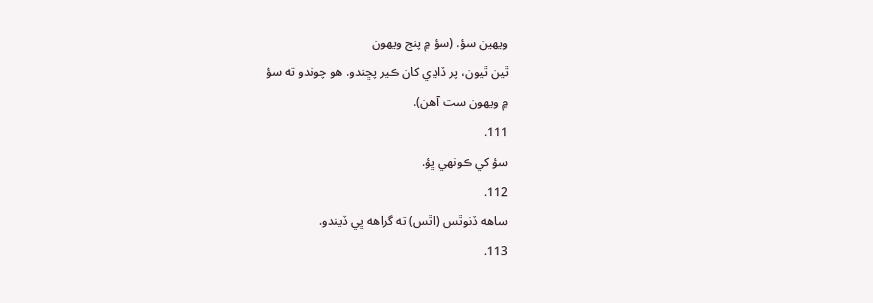ويهين سؤ. (سؤ ۾ پنج ويهون
ٿين ٿيون، پر ڏاڍي کان ڪير پڇندو. هو چوندو ته سؤ
۾ ويهون ست آهن).
111.
سؤ کي ڪونهي ڀؤ.
112.
ساهه ڏنوٿس (اٿس) ته گراهه ڀي ڏيندو.
113.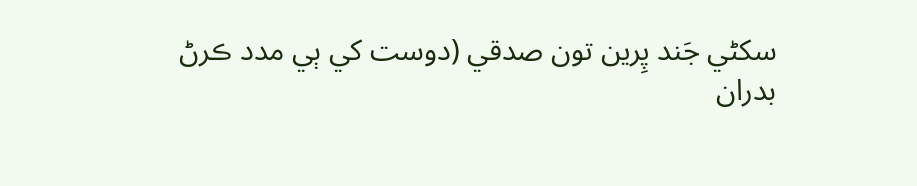سکڻي جَند پِرين تون صدقي (دوست کي ٻي مدد ڪرڻ
بدران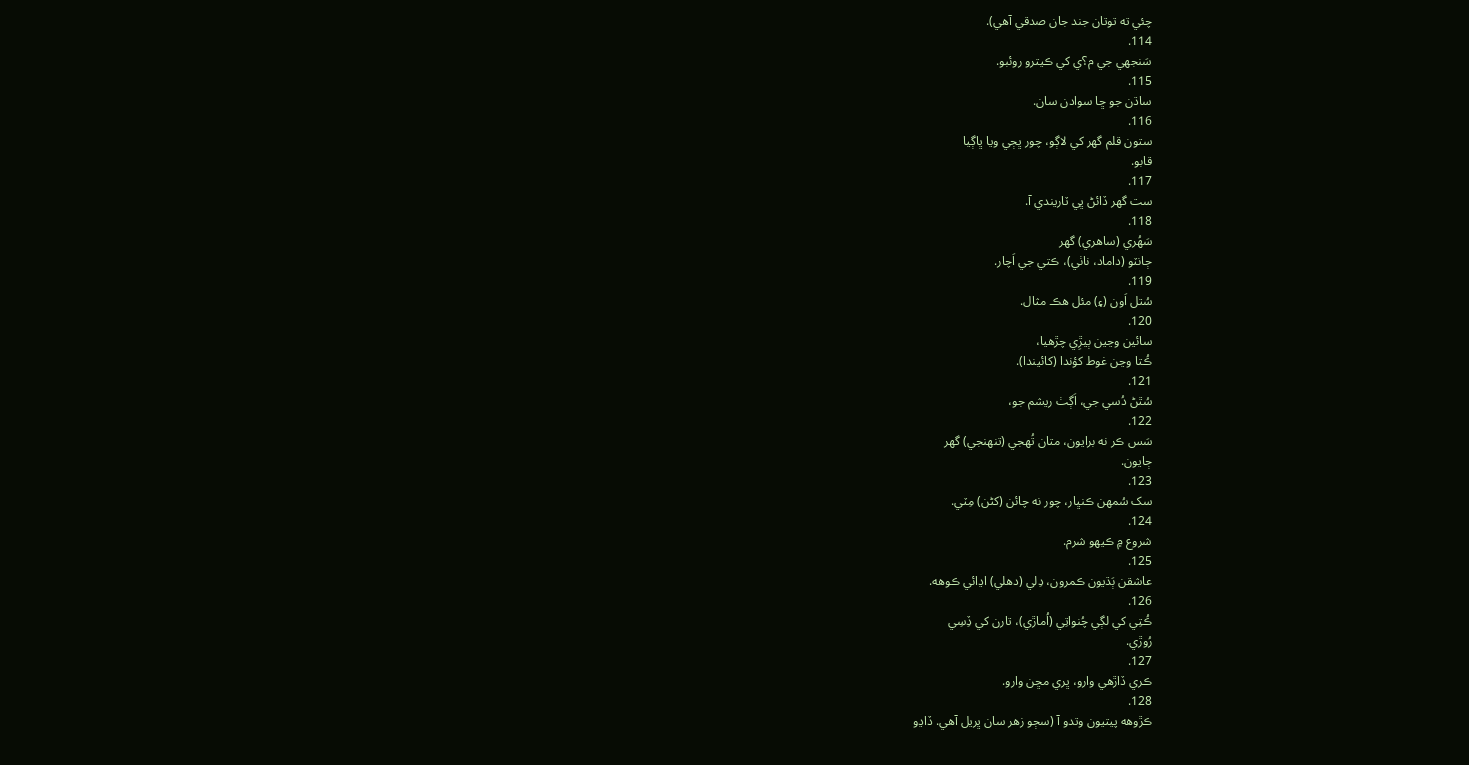چئي ته توتان جند جان صدقي آهي).
114.
سَنجهي جي م؟ي کي ڪيترو روئبو.
115.
ساڌن جو ڇا سوادن سان.
116.
ستون قلم گهر کي لاڳو، چور ڀڄي ويا ڀاڳيا
قابو.
117.
ست گهر ڏائڻ ڀي ٽاريندي آ.
118.
سَهُري (ساهري) گهر
ڄانٽو (داماد، ناٺي)، ڪتي جي اَچار.
119.
سُتل اَون (۽) مئل هڪ مثال.
120.
سائين وڃين ٻيڙِي چڙهيا،
ڪُتا وڃن غوط کؤندا (کائيندا).
121.
سُٿڻ دُسي جي، اَڳٺ ريشم جو،
122.
سَس ڪر نه برايون، متان تُهجي (تنهنجي) گهر
ڄايون.
123.
سک سُمهن ڪنڀار، چور نه چائن (کڻن) مِٽي.
124.
شروع ۾ ڪيهو شرم.
125.
عاشقن ٻَڌيون ڪمرون، دِلي (دهلي) اڍائي ڪوهه.
126.
ڪُتِي کي لڳي چُنواتِي (اُماڙي)، تارن کي ڏِسِي
رُوڙي.
127.
ڪري ڏاڙهي وارو، ڀري مڇن وارو.
128.
ڪڙوهه پيتيون وتدو آ (سڄو زهر سان ڀريل آهي. ڏاڍو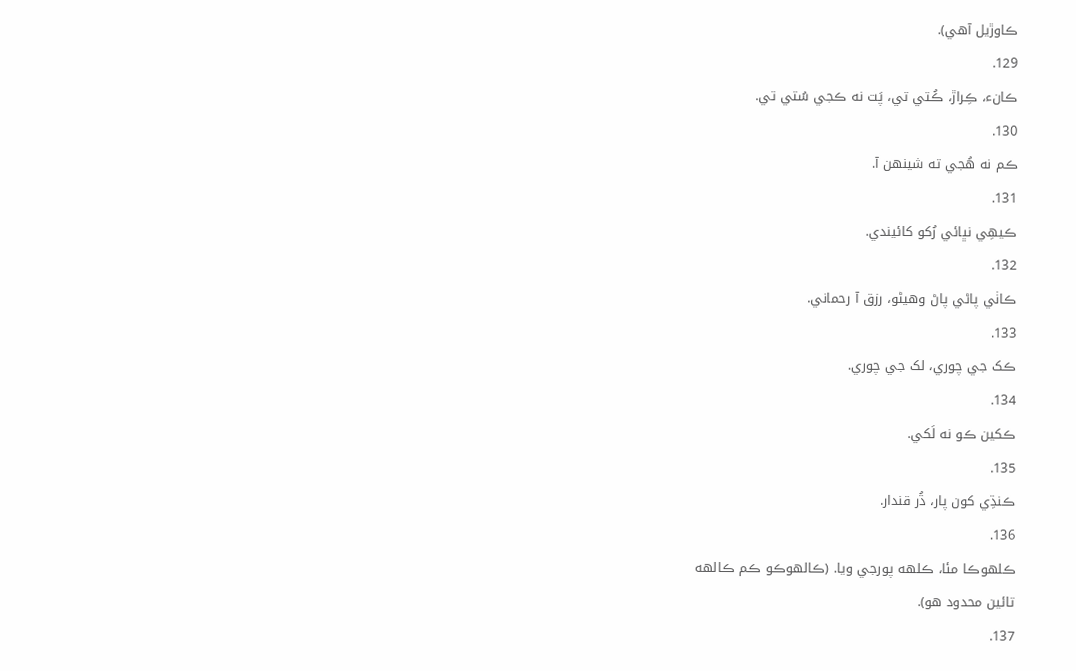ڪاوڙيل آهي).
129.
ڪانء، ڪِراڙ، ڪُتي تي، پَت نه ڪجي سُتي تي.
130.
ڪم نه هُجي ته شينهن آ.
131.
ڪيهِي نڀائي رُکو کائيندي.
132.
ڪاٺي پاڻي پاڻ وهيڻو، رزق آ رحماني.
133.
ڪک جي چوري، لک جي چوري.
134.
ڪکين ڪو نه لَکي.
135.
ڪنڌِي کون پار، ڌُر قندار.
136.
ڪلهوڪا مئا، ڪلهه پورجي ويا. (ڪالهوڪو ڪم ڪالهه
تائين محدود هو).
137.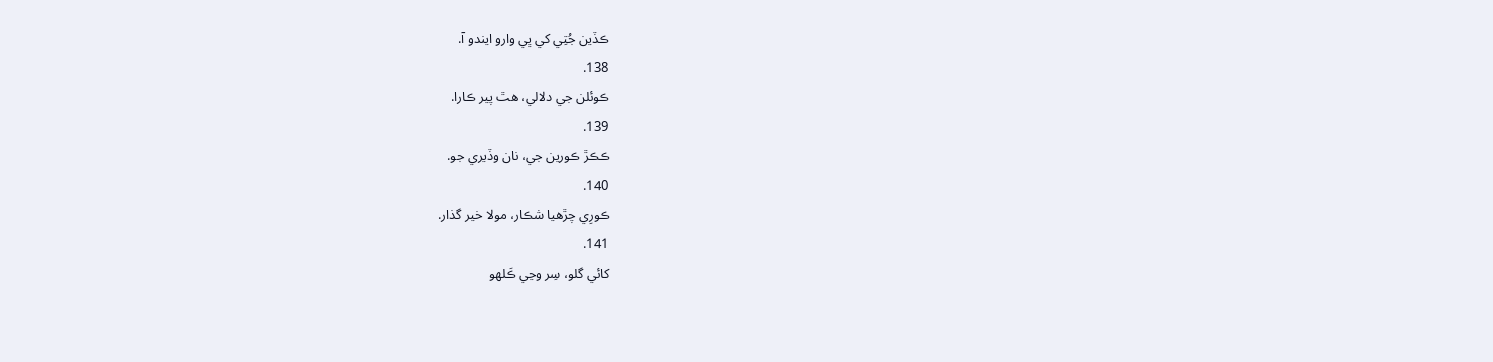ڪڏين جُتِي کي ڀي وارو ايندو آ.
138.
ڪوئلن جي دلالي، هٿ پير ڪارا.
139.
ڪڪڙ ڪورين جي، نان وڏيري جو.
140.
ڪورِي چڙهيا شڪار، مولا خير گذار.
141.
کائي گلو، سِر وڃي ڪَلهو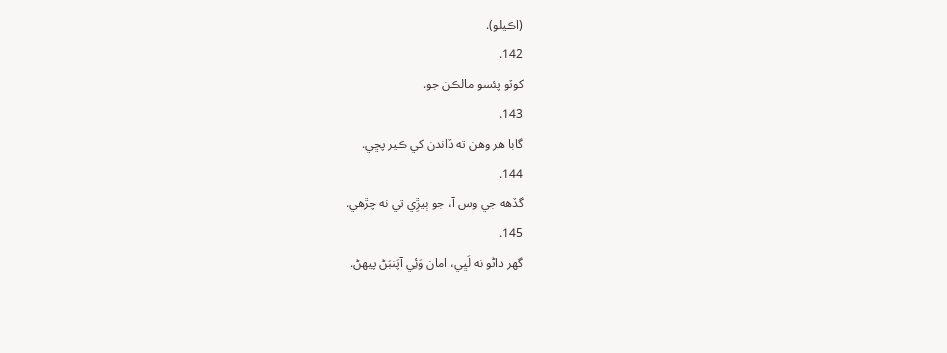(اڪيلو).
142.
کوٽو پئسو مالڪن جو.
143.
گابا هر وهن ته ڏاندن کي ڪير پڇي.
144.
گڏهه جي وس آ، جو ٻيڙِي تي نه چڙهي.
145.
گهر داڻو نه لَڀي، امان وَئِي آپَنبَڻ پيهڻ.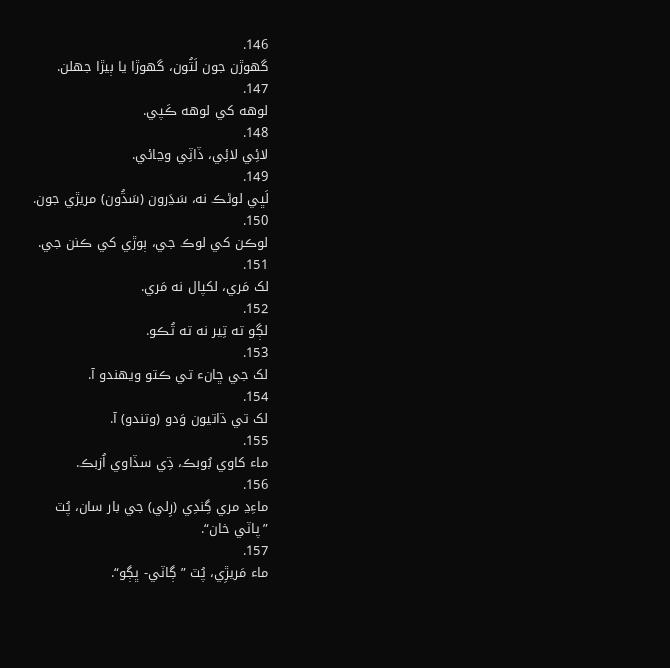146.
گهوڙن جون لَتُون، گهوڙا يا ٻيڙا جهلن.
147.
لوهه کي لوهه ڪَپي.
148.
لائِي لائِي، ڏاٽِي وڃائي.
149.
لَڀي لوڻڪ نه، سَڍَرون (سَڌُون) مريڙي جون.
150.
لوڪن کي لوڪ جي، ٻوڙي کي ڪنن جي.
151.
لک مَري، لکپال نه مَري.
152.
لڳو ته تِير نه ته تُڪو.
153.
لک جي ڇانء تي ڪتو ويهندو آ.
154.
لک تي ڌاتيون وَدو (وتندو) آ.
155.
ماء کاوي بُوبڪ، ڌِي سڏاوي اُزبڪ.
156.
ماءِڍ مري گِندِي (رِلي) جي بار سان، پُٽ
”پاٽي خان“.
157.
ماء مَريڙِي، پُٽ ”ڳاٽي- ڀڳو“.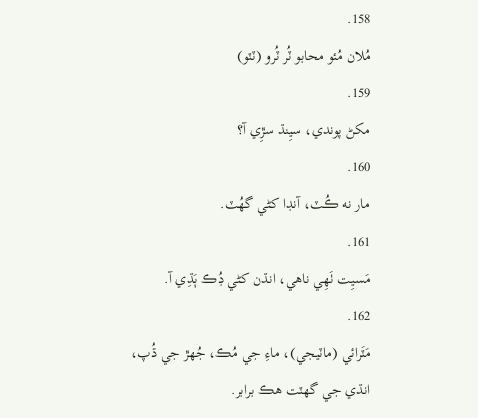158.
مُلان مُئو محابو ٽُر ٽُرو (ٽٽو)
159.
مکڻ پوندي، سيِنڌ سڙِي آ؟
160.
مار نه ڪُٽ، آنڊا کڻي گهُٽ.
161.
مَسيِت ٺَهِي ناهي، انڌن کڻي ڊُڪ ٻَڌِي آ.
162.
مَٽَرائي (ماٽيجي)، ماءِ جي مُڪ، جُهڙ جي ڌُپ،
انڌي جي گهٽت هڪ برابر.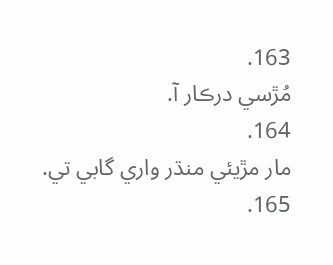163.
مُڙسي درڪار آ.
164.
مار مڙيئي منڌر واري گابي تي.
165.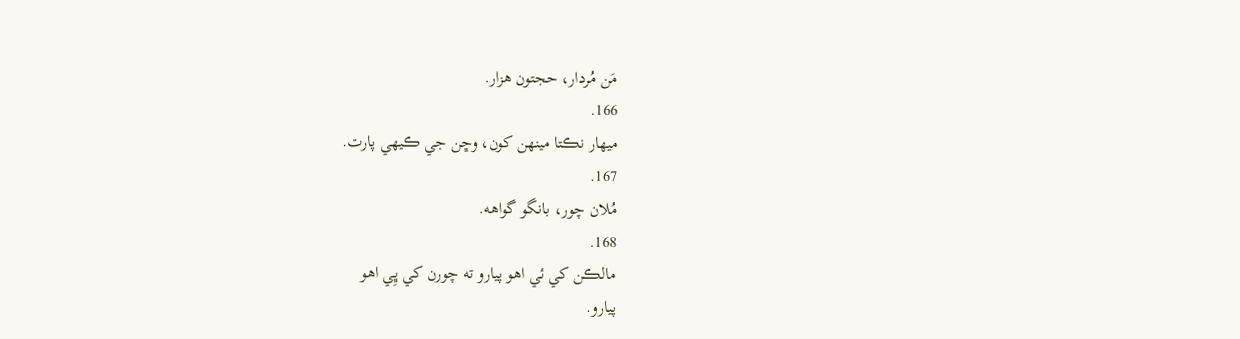مَن مُردار، حجتون هزار.
166.
ميهار نڪتا مينهن کون، وڇن جي ڪيهي پارت.
167.
مُلان چور، بانگو گواهه.
168.
مالڪن کي ئي اهو پيارو ته چورن کي ڀِي اهو
پيارو.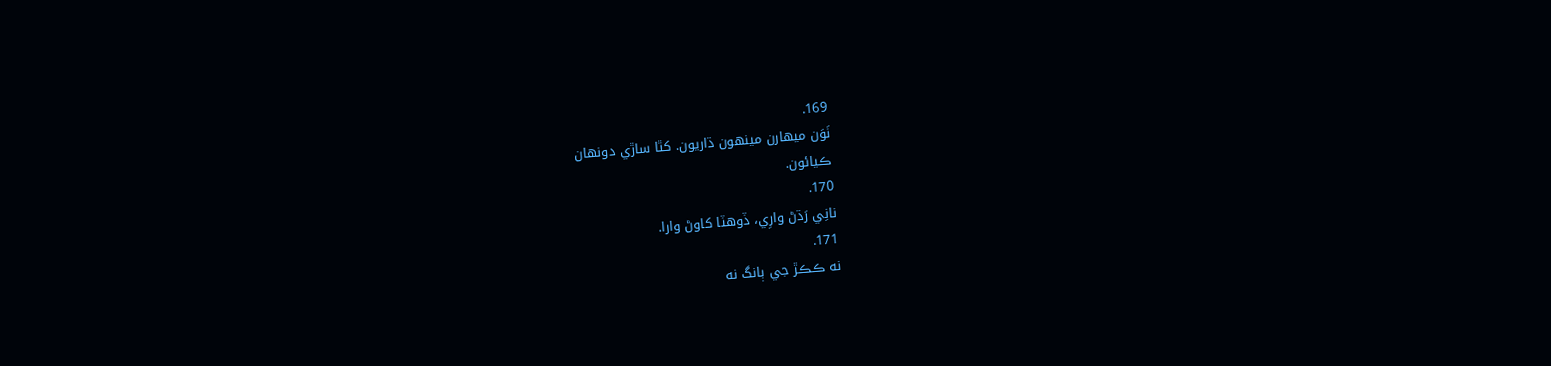169.
نَوَن ميهارن مينهون ڌاريون. کٿا ساڙي دونهان
ڪيائون.
170.
نانِي رَڌڻ وارِي، ڏوهٽا کاوڻ وارا.
171.
نه ڪڪڙ جي ٻانگ نه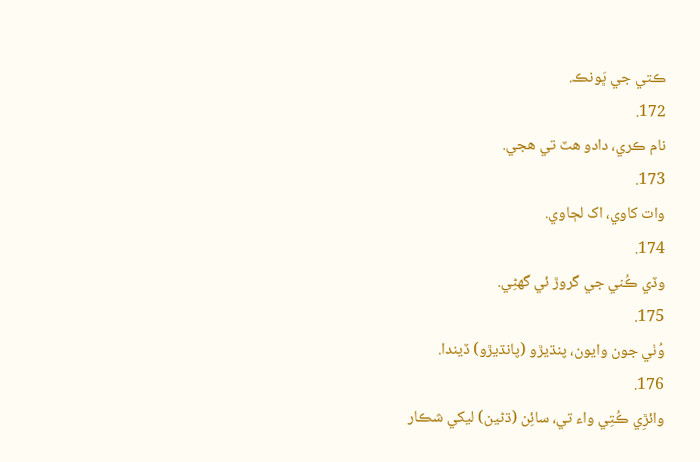ڪتي جي ڀَونڪ.
172.
نام ڪري، دادو هٽ تي هجي.
173.
وات کاوي، اک لڄاوي.
174.
وڏي ڪُني جي گروڙ ئي گهڻِي.
175.
وُٺي جون وايون، پنڌيڙو (پانڌيڙو) ڏيندا.
176.
وائڙِي ڪُتِي واء تي، سائِن (ڌڻين) ليکي شڪار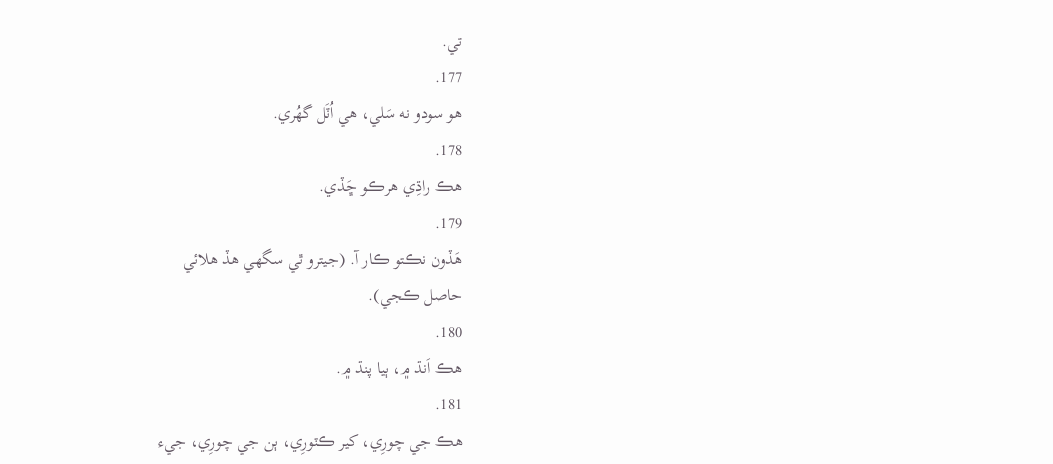تي.
177.
هو سودو نه سَلي، هي اُٽَل گهُري.
178.
هڪ راڌِي هرڪو ڇَڏي.
179.
هَڏون نڪتو ڪار آ. (جيترو ٿي سگهي هڏ هلائي
حاصل ڪجي).
180.
هڪ اَنڌ ۾، ٻيا پنڌ ۾.
181.
هڪ جي چورِي، کير ڪٽورِي، ٻن جي چورِي، جيء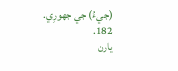(جيءُ) جي جهورِي.
182.
يارن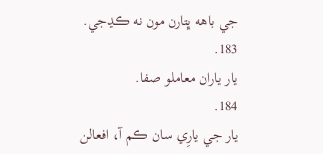جي باهه ڀتارن مون نه ڪڍجي.
183.
يار ياران معاملو صفا.
184.
يار جي يارِي سان ڪم آ، افعالن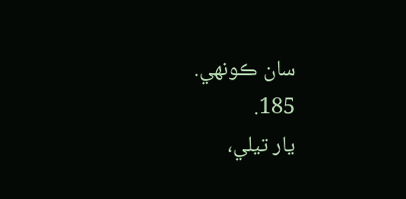سان ڪونهي.
185.
يار تيلي،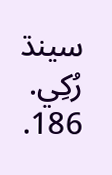سينڌ رُکِي.
186.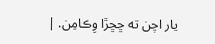يار اچن ته ڇڇڙا وِڪامِن. |